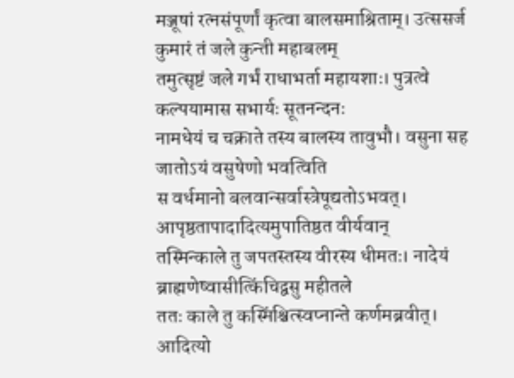मञ्जूषां रत्नसंपूर्णां कृत्वा बालसमाश्रिताम्। उत्ससर्ज कुमारं तं जले कुन्ती महाबलम्
तमुत्सृष्टं जले गर्भं राधाभर्ता महायशाः। पुत्रत्वे कल्पयामास सभार्यः सूतनन्दनः
नामधेयं च चक्राते तस्य बालस्य तावुभौ। वसुना सह जातोऽयं वसुषेणो भवत्विति
स वर्धमानो बलवान्सर्वास्त्रेषूद्यतोऽभवत्। आपृष्ठतापादादित्यमुपातिष्ठत वीर्यवान्
तस्मिन्काले तु जपतस्तस्य वीरस्य धीमतः। नादेयं ब्राह्मणेष्वासीत्किंचिद्वसु महीतले
ततः काले तु कस्मिंश्चित्स्वप्नान्ते कर्णमब्रवीत्। आदित्यो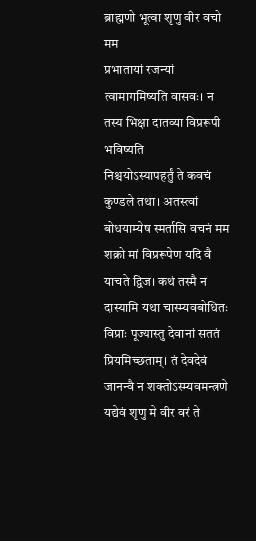ब्राह्मणो भूत्वा शृणु वीर वचो मम
प्रभातायां रजन्यां त्वामागमिष्यति वासवः। न तस्य भिक्षा दातव्या विप्ररूपी भविष्यति
निश्चयोऽस्यापहर्तुं ते कवचं कुण्डले तथा। अतस्त्वां बोधयाम्येष स्मर्तासि वचनं मम
शक्रो मां विप्ररूपेण यदि वै याचते द्विज। कथं तस्मै न दास्यामि यथा चास्म्यवबोधितः
विप्राः पूज्यास्तु देवानां सततं प्रियमिच्छताम्। तं देवदेवं जानन्वै न शक्तोऽस्म्यवमन्त्रणे
यद्येवं शृणु मे वीर वरं ते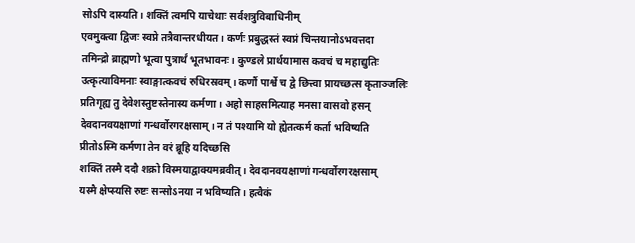सोऽपि दास्यति। शक्तिं त्वमपि याचेथाः सर्वशत्रुविबाधिनीम्
एवमुक्त्वा द्विजः स्वप्ने तत्रैवान्तरधीयत। कर्णः प्रबुद्धस्तं स्वप्नं चिन्तयानोऽभवत्तदा
तमिन्द्रो ब्राह्मणो भूत्वा पुत्रार्थं भूतभावनः। कुण्डले प्रार्थयामास कवचं च महाद्युतिः
उत्कृत्याविमनाः स्वाङ्गात्कवचं रुधिरस्रवम्। कर्णौ पार्श्वे च द्वे छित्त्वा प्रायच्छत्स कृताञ्जलिः
प्रतिगृह्य तु देवेशस्तुष्टस्तेनास्य कर्मणा। अहो साहसमित्याह मनसा वासवो हसन्
देवदानवयक्षाणां गन्धर्वोरगरक्षसाम्। न तं पश्यामि यो ह्येतत्कर्म कर्ता भविष्यति
प्रीतोऽस्मि कर्मणा तेन वरं ब्रूहि यदिच्छसि
शक्तिं तस्मै ददौ शक्रो विस्मयाद्वाक्यमब्रवीत्। देवदानवयक्षाणां गन्धर्वोरगरक्षसाम्
यस्मै क्षेप्स्यसि रुष्टः सन्सोऽनया न भविष्यति। हत्वैकं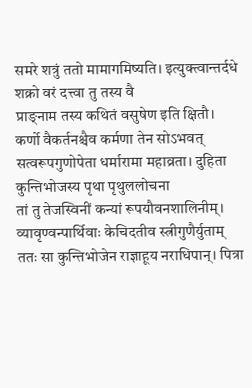समरे शत्रुं ततो मामागमिष्यति। इत्युक्त्वान्तर्दधे शक्रो वरं दत्त्वा तु तस्य वै
प्राङ्नाम तस्य कथितं वसुषेण इति क्षितौ। कर्णो वैकर्तनश्चैव कर्मणा तेन सोऽभवत्
सत्वरूपगुणोपेता धर्मारामा महाव्रता। दुहिता कुन्तिभोजस्य पृथा पृथुललोचना
तां तु तेजस्विनीं कन्यां रूपयौवनशालिनीम्। व्यावृण्वन्पार्थिवाः केचिदतीव स्त्रीगुणैर्युताम्
ततः सा कुन्तिभोजेन राज्ञाहूय नराधिपान्। पित्रा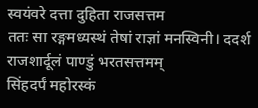स्वयंवरे दत्ता दुहिता राजसत्तम
ततः सा रङ्गमध्यस्थं तेषां राज्ञां मनस्विनी। ददर्श राजशार्दूलं पाण्डुं भरतसत्तमम्
सिंहदर्पं महोरस्कं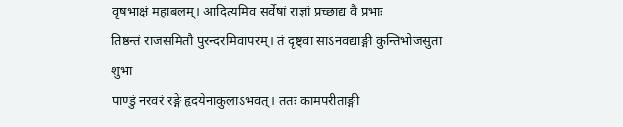वृषभाक्षं महाबलम्। आदित्यमिव सर्वेषां राज्ञां प्रच्छाद्य वै प्रभाः
तिष्ठन्तं राजसमितौ पुरन्दरमिवापरम्। तं दृष्ट्वा साऽनवद्याङ्गी कुन्तिभोजसुता शुभा
पाण्डुं नरवरं रङ्गे हृदयेनाकुलाऽभवत्। ततः कामपरीताङ्गी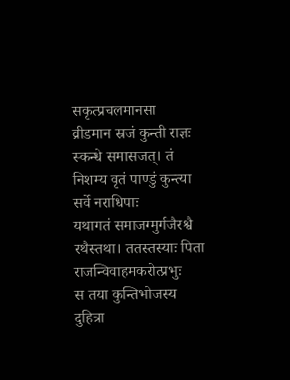सकृत्प्रचलमानसा
व्रीडमान स्रजं कुन्ती राज्ञः स्कन्धे समासजत्। तं निशम्य वृतं पाण्डुं कुन्त्या सर्वे नराधिपाः
यथागतं समाजग्मुर्गजैरश्वै रथैस्तथा। ततस्तस्याः पिता राजन्विवाहमकरोत्प्रभुः
स तया कुन्तिभोजस्य दुहित्रा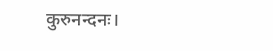कुरुनन्दनः।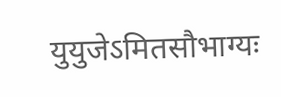युयुजेऽमितसौभाग्यः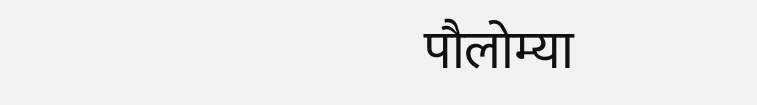पौलोम्या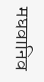मघवानिव